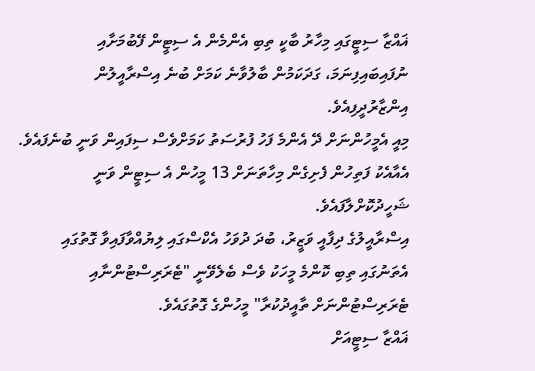ޣައްޒާ ސިޓީގައި މިހާރު ބާކީ ތިބި އެންމެން އެ ސިޓީން ފޭބުމަށާއި ނުފައިބައިފިނަމަ، ގަދަކަމުން ބާލުވާނެ ކަމަށް ބުނެ އިސްރާއީލުން އިންޒާރުދީފިއެވެ.
މިއީ އެމީހުންނަށް ދޭ އެންމެ ފަހު ފުރުސަތު ކަމަށްވެސް ސިފައިން ވަނީ ބުނެފައެވެ. އެއާއެކު ފަތިހުން ފެށިގެން މިހާތަނަށް 13 މީހުން އެ ސިޓީން ވަނީ ޝަހީދުކޮށްލާފައެވެ.
އިސްރާއީލުގެ ދިފާއީ ވަޒީރު، ބުދަ ދުވަހު އެކްސްގައި ލިޔުއްވާފައިވާ ގޮތުގައި އެތަނުގައި ތިބި ކޮންމެ މީހަކު ވެސް ބެލެވޭނީ "ޓެރަރިސްޓުންނާއި ޓެރަރިސްޓުންނަށް ތާއީދުކުރާ" މީހުންގެ ގޮތުގައެވެ.
ޣައްޒާ ސިޓީއަށް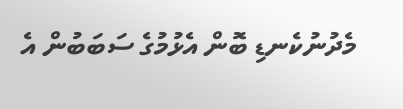މެދުނުކެނޑި ބޮން އެޅުމުގެ ސަބަބުން އެ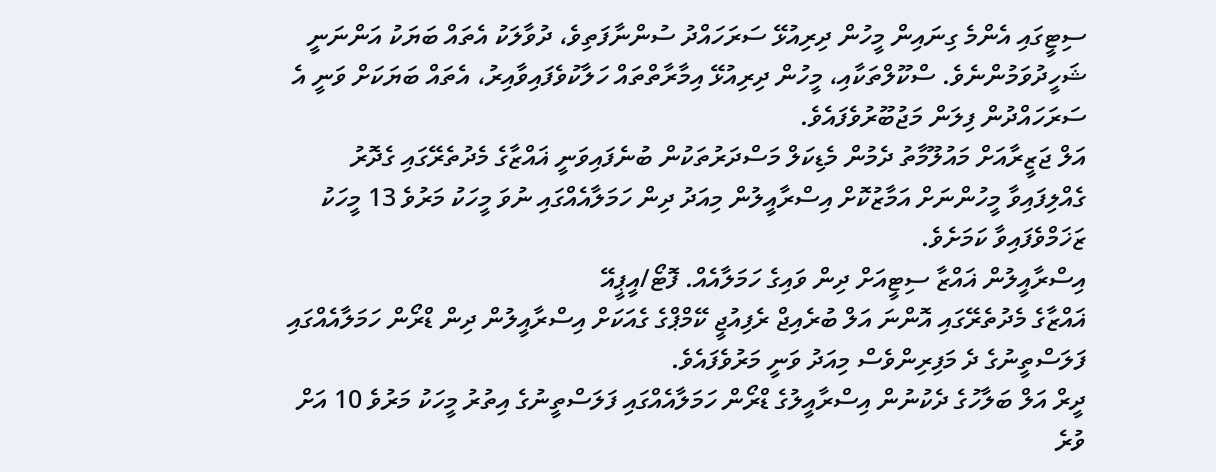ސިޓީގައި އެންމެ ގިނައިން މީހުން ދިރިއުޅޭ ސަރަހައްދު ސުންނާފަތިވެ، ދުވާލަކު އެތައް ބަޔަކު އަންނަނީ ޝަހީދުވަމުންނެވެ. ސްކޫލްތަކާއި، މީހުން ދިރިއުޅޭ އިމާރާތްތައް ހަލާކުވެފައިވާއިރު، އެތައް ބަޔަކަށް ވަނީ އެ ސަރަހައްދުން ފިލަން މަޖުބޫރުވެފައެވެ.
އަލް ޖަޒީރާއަށް މައުލޫމާތު ދެމުން މެޑިކަލް މަސްދަރުތަކުން ބުނެފައިވަނީ ޣައްޒާގެ މެދުތެރޭގައި ގެދޮރު ގެއްލިފައިވާ މީހުންނަށް އަމާޒުކޮށް އިސްރާއީލުން މިއަދު ދިން ހަމަލާއެއްގައި ނުވަ މީހަކު މަރުވެ 13 މީހަކު ޒަޚަމްވެފައިވާ ކަމަށެވެ.
އިސްރާއީލުން ޣައްޒާ ސިޓީއަށް ދިން ވައިގެ ހަމަލާއެއް. ފޮޓޯ/އީޕީއޭ
ޣައްޒާގެ މެދުތެރޭގައި އޮންނަ އަލް ބުރެއިޖް ރެފިއުޖީ ކޭމްޕްގެ ގެއަކަށް އިސްރާއީލުން ދިން ޑްރޯން ހަމަލާއެއްގައި ފަލަސްތީނުގެ ދެ މަފިރިންވެސް މިއަދު ވަނީ މަރުވެފައެވެ.
ދީރް އަލް ބަލާހުގެ ދެކުނުން އިސްރާއީލުގެ ޑްރޯން ހަމަލާއެއްގައި ފަލަސްތީނުގެ އިތުރު މީހަކު މަރުވެ 10 އަށް ވުރެ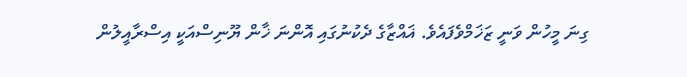ގިނަ މީހުން ވަނީ ޒަޚަމްވެފައެވެ. ޣައްޒާގެ ދެކުނުގައި އޮންނަ ޚާން ޔޫނިސްއަކީ އިސްރާއީލުން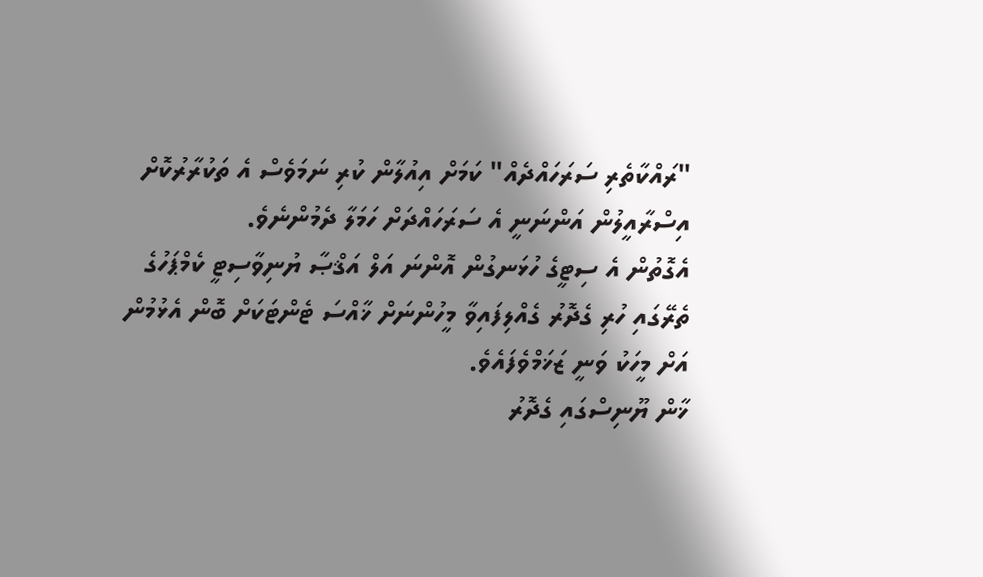"ރައްކާތެރި ސަރަހައްދެއް" ކަމަށް އިއުލާން ކުރި ނަމަވެސް އެ ތަކުރާރުކޮށް އިސްރާއީލުން އަންނަނީ އެ ސަރަހައްދަށް ހަމަލާ ދެމުންނެވެ.
އެގޮތުން އެ ސިޓީގެ ހުޅަނގުން އޮންނަ އަލް އަޤްޞާ ޔުނިވާސިޓީ ކެމްޕަހުގެ ތެރޭގައި ހުރި ގެދޮރު ގެއްލިފައިވާ މީހުންނަށް ޚާއްސަ ޓެންޓަކަށް ބޮން އެޅުމުން އަށް މީހަކު ވަނީ ޒަޚަމްވެފައެވެ.
ޚާން ޔޫނިސްގައި ގެދޮރު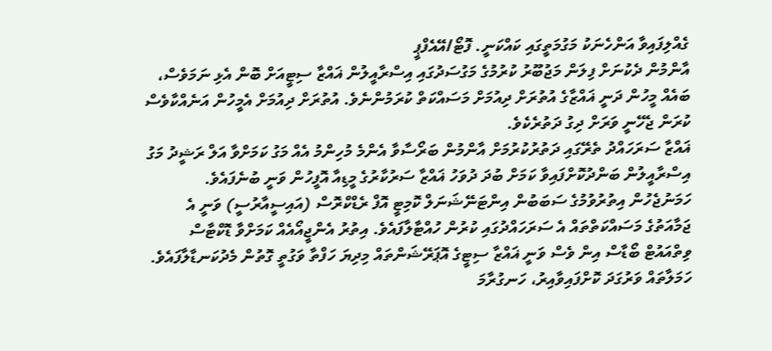ގެއްލިފައިވާ އަންހެނަކު މަގުމަތީގައި ކައްކަނީ. ފޮޓޯ/އޭއެފްޕީ
އާންމުން ދެކުނަށް ފިލަން މަޖުބޫރު ކުރުމުގެ މަގުސަދުގައި އިސްރާއީލުން ޣައްޒާ ސިޓީއަށް ބޮން އެޅި ނަމަވެސް، ބައެއް މީހުން ދަނީ ޣައްޒާގެ އުތުރަށް ދިއުމަށް މަސައްކަތް ކުރަމުންނެވެ. އުތުރަށް ދިއުމަށް އެމީހުން އަނެއްކާވެސް ކުރަން ޖެހޭނީ ވަރަށް ދިގު ދަތުރެކެވެ.
ޣައްޒާ ސަރަހައްދު ތެރޭގައި ދަތުރުކުރުމަށް އާންމުން ބަރޯސާވާ އެންމެ މުހިންމު އެއް މަގު ކަމަށްވާ އަލް ރަޝީދު މަގު އިސްރާއީލުން ބަންދުކޮށްފައިވާ ކަމަށް ބުދަ ދުވަހު ޣައްޒާ ސަރުކާރުގެ މީޑިއާ އޮފީހުން ވަނީ ބުނެފައެވެ.
ހަމަނުޖެހުން އިތުރުވުމުގެ ސަބަބުން އިންޓަނޭޝަނަލް ކޮމިޓީ އޮފް ރެޑްކްރޮސް (އައިސީއާރުސީ) ވަނީ އެ ޖަމާއަތުގެ މަސައްކަތްތައް އެ ސަރަހައްދުގައި ކުރުން ހުއްޓާލާފައެވެ. އިތުރު އެންޖީއޯއެއް ކަމަށްވާ ޑޮކްޓާސް ވިތްއައުޓް ބޯޑާސް އިން ވެސް ވަނީ ޣައްޒާ ސިޓީގެ އޮޕަރޭޝަންތައް މިދިޔަ ހަފްތާ ވަގުތީ ގޮތުން މެދުކަނޑާލާފައެވެ.
ހަމަލާތައް ވަރުގަދަ ކޮށްފައިވާއިރު، ހަނގުރާމަ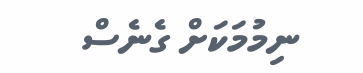ނިމުމަކަށް ގެނެސް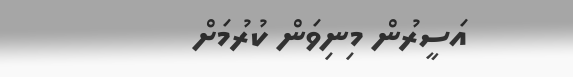އަސީރުން މިނިވަން ކުރުމަށް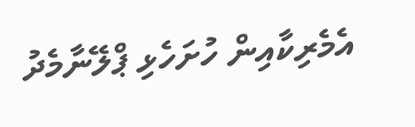އެމެރިކާއިން ހުށަހެޅި ޕްލޭނާމެދު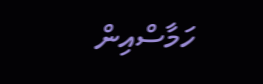ހަމާސްއިން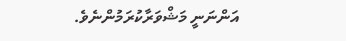އަންނަނީ މަޝްވަރާކުރަމުންނެވެ.